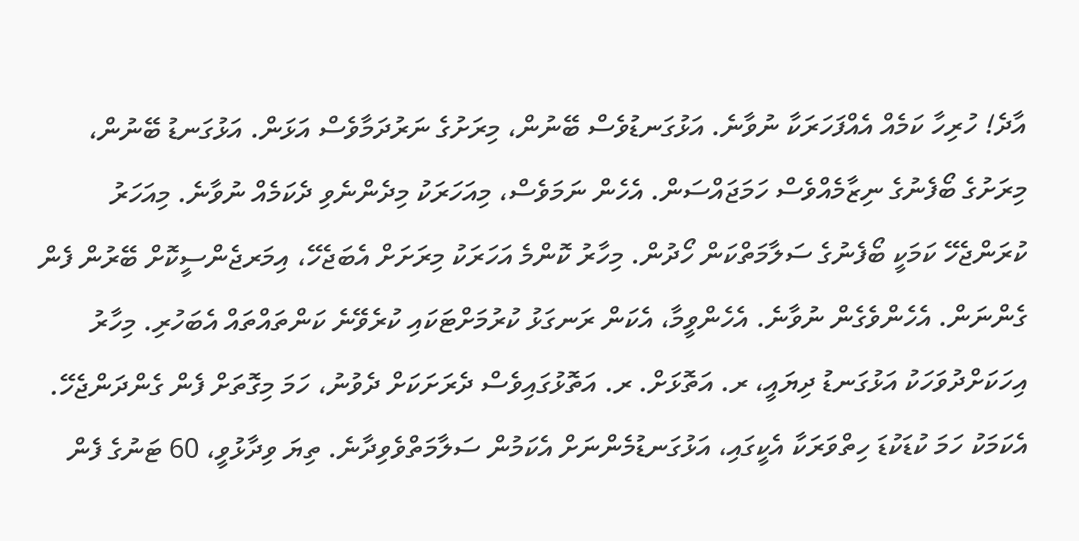އާދެ! ހުރިހާ ކަމެއް އެއްފަހަރަކާ ނުވާނެ. އަޅުގަނޑުވެސް ބޭނުން، މިރަށުގެ ނަރުދަމާވެސް އަޅަން. އަޅުގަނޑު ބޭނުން، މިރަށުގެ ބޯފެނުގެ ނިޒާމެއްވެސް ހަމަޖައްސަން. އެހެން ނަމަވެސް، މިއަހަރަކު މިދެންނެވި ދެކަމެއް ނުވާނެ. މިއަހަރު ކުރަންޖެހޭ ކަމަކީ ބޯފެނުގެ ސަލާމަތްކަން ހޯދުން. މިހާރު ކޮންމެ އަހަރަކު މިރަށަށް އެބަޖެހޭ، އިމަރޖެންސީކޮށް ބޭރުން ފެން ގެންނަން. އެހެންވެގެން ނުވާނެ. އެހެންވީމާ، އެކަން ރަނގަޅު ކުރުމަށްޓަކައި ކުރެވޭނެ ކަންތައްތައް އެބަހުރި. މިހާރު އިހަކަށްދުވަހަކު އަޅުގަނޑު ދިޔައީ، ރ. އަތޮޅަށް. ރ. އަތޮޅުގައިވެސް ދެރަށަކަށް ދެވުނު، ހަމަ މިގޮތަށް ފެން ގެންދަންޖެހޭ. އެކަމަކު ހަމަ ކުޑަކުޑަ ހިތްވަރަކާ އެކީގައި، އަޅުގަނޑުމެންނަށް އެކަމުން ސަލާމަތްވެވިދާނެ. ތިޔަ ވިދާޅުވީ، 60 ޓަނުގެ ފެން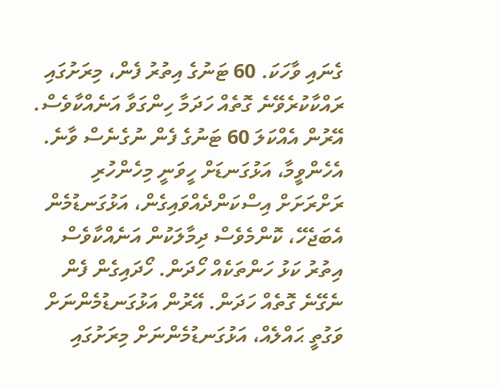ގެނައި ވާހަކަ. 60 ޓަނުގެ އިތުރު ފެން، މިރަށުގައި ރައްކާކުރެވޭނެ ގޮތެއް ހަދަމާ ހިންގަވާ އަނެއްކާވެސް. އޭރުން އެއްކަލަ 60 ޓަނުގެ ފެން ނުގެނެސް ވާނެ.
އެހެންވީމާ، އަޅުގަނޑަށް ހީވަނީ މިހެންހުރި ރަށްރަށަށް އިސްކަންދެއްވައިގެން، އަޅުގަނޑުމެން އެބަޖެހޭ، ކޮންމެވެސް ދިމާލަކުން އަނެއްކާވެސް އިތުރު ކަޅު ހަންތަކެއް ހޯދަން. ހޯދައިގެން ފެން ނެގޭނެ ގޮތެއް ހަދަން. އޭރުން އަޅުގަނޑުމެންނަށް ވަގުތީ ޙައްލެއް، އަޅުގަނޑުމެންނަށް މިރަށުގައި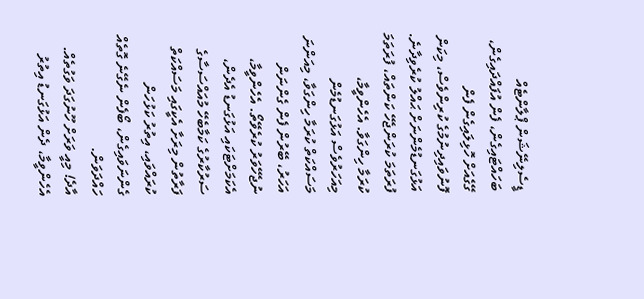ޑީސެލިނޭޝަން ޕްލާންޓެއް ބަހައްޓައިގެން، ފެން އުފައްދައިގެން، ގޭގެއަށް ހޮޅިލައިގެން ފެން ފޮނުވައިދިނުމުގެ ކުރިންވެސް، މިކަން އަޅުގަނޑުމެންނަށް ޙައްލު ކުރެވިދާނެ. ފުރަތަމަ ކުރަންޖެހޭ ކަންތައް، ފުރަތަމަ ކުރަމާ ހިންގަވާ. އެހެންވީމާ، މިއަހަރުވެސް އަޅުގަނޑުމެން މަސައްކަތް ކުރަމާ ހިންގަވާ، މިއަންނަ އަހަރު، ބޭރުން ފެން ގެންނަން ނުޖެހޭވަރު ކުރެވޭތޯ. އެހެންވީމާ، އެކަމަށްޓަކައި އަޅުގަނޑު އެދެން، ސަރުކާރުގެ ކަމާބެހޭ މުއައްސަސާގެ ފަރާތުން މިރަށާ އެކީގައި މަސައްކަތް ކުރައްވައި، އިތުރު ކަޅުހަން ގެންނަވައިގެން، ބޯފެން ނެގޭނެ ގޮތެއް ހައްދަވަން.
އާދެ! މިއީ ވަރަށް ހޫނުގަދަ ވަގުތެއް. އެހެންވީމާ، ދެން އަޅުގަނޑު އިތުރު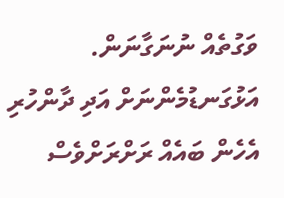ވަގުތެއް ނުނަގާނަން. އަޅުގަނޑުމެންނަށް އަދި ދާންހުރި އެހެން ބައެއް ރަށްރަށްވެސް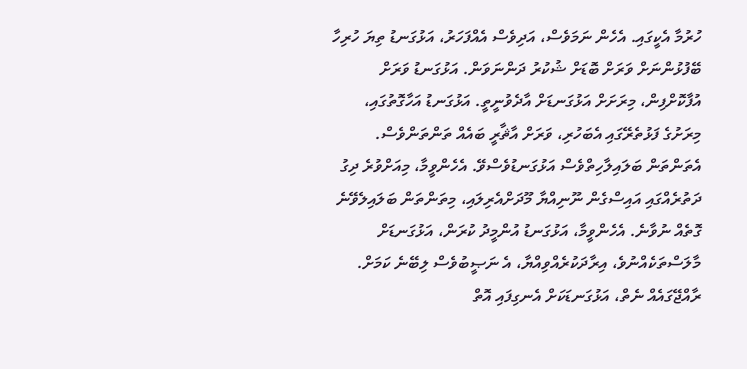ހުރުމާ އެކީގައި. އެހެން ނަމަވެސް، އަދިވެސް އެއްފަހަރު، އަޅުގަނޑު ތިޔަ ހުރިހާ ބޭފުޅުންނަށް ވަރަށް ބޮޑަށް ޝުކުރު ދަންނަވަން. އަޅުގަނޑު ވަރަށް އުފާކޮށްފިން، މިރަށަށް އަޅުގަނޑަށް އާދެވުނީތީ. އަޅުގަނޑު އަހާގޮތުގައި، މިރަށުގެ ފަޅުތެރޭގައި އެބަހުރި، ވަރަށް އާޘާރީ ބައެއް ތަންތަންވެސް. އެތަންތަން ބަލައިލާހިތްވެސް އަޅުގަނޑުވެސްވޭ. އެހެންވީމާ، މިއަށްވުރެ ދިގު ދަތުރެއްގައި އައިސްގެން ނޫނިއްޔާ މޫދަށްއެރިލައި، މިތަންތަން ބަލައިލެވޭނެ ގޮތެއް ނުވާނެ. އެހެންވީމާ، އަޅުގަނޑު އުންމީދު ކުރަން، އަޅުގަނޑަށް މާލަސްތަކެއްނުވެ، އިރާދަކުރެއްވިއްޔާ، އެ ނަޞީބުވެސް ލިބޭނެ ކަމަށް. ރާއްޖޭގައެއް ނެތް، އަޅުގަނޑަކަށް އެނގިފައި އޮތް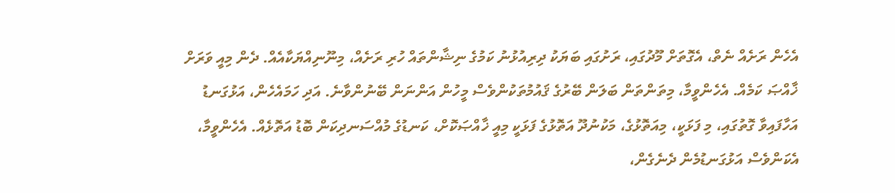އެހެން ރަށެއް ނެތް، އެގޮތަށް މޫދުގައި، ރަށުގައި ބަޔަކު ދިރިއުޅުނު ކަމުގެ ނިޝާންތައް ހުރި ރަށެއް، މިނޫނިއްޔަކާއެއް. ދެން މިއީ ވަރަށް ޚާއްޞަ ކަމެއް. އެހެންވީމާ، މިތަންތަން ބަލަން ބޭރުގެ ޤައުމުތަކުންވެސް މީހުން އަންނަން ބޭނުންވާނެ. އަދި ހަމައެހެން، އަޅުގަނޑު އަހާފައިވާ ގޮތުގައި، މި ފަޅަކީ، މިއަތޮޅުގެ، މަކުނުދޫ އަތޮޅުގެ ފަޅަކީ މިއީ ޚާއްޞަކޮށް، ކަނޑުގެ މުއްސަނދިކަން ބޮޑު އަތޮޅެއް. އެހެންވީމާ، އެކަންވެސް އަޅުގަނޑުމެން ދެނެގެން،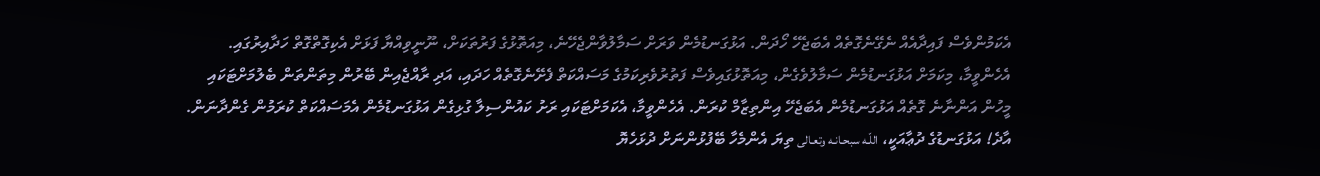އެކަމުންވެސް ފައިދާއެއް ނެގޭނެގޮތެއް އެބަޖެހޭ ހޯދަން. އަޅުގަނޑުމެން ވަރަށް ސަމާލުވާންޖެހޭނެ، މިއަތޮޅުގެ ފަރުތަކަށް، ނޫނީވިއްޔާ ފަޅަށް އެކިގޮތްގޮތް ހަދާއިރުގައި. އެހެންވީމާ، މިކަމަށް އަޅުގަނޑުމެން ސަމާލުވެގެން، މިއަތޮޅުގައިވެސް ފަތުރުވެރިކަމުގެ މަސައްކަތް ފެށޭނެގޮތެއް ހަދައި، އަދި ރާއްޖެއިން ބޭރުން މިތަންތަން ބެލުމަށްޓަކައި މީހުން އަންނާނެ ގޮތެއް އަޅުގަނޑުމެން އެބަޖެހޭ އިންތިޒާމް ކުރަން. އެހެންވީމާ، އެކަމަށްޓަކައި ރަށު ކައުންސިލާ ގުޅިގެން އަޅުގަނޑުމެން އެމަސައްކަތް ކުރަމުން ގެންދާނަން.
އާދެ! އަޅުގަނޑުގެ ދުޢާއަކީ، اللّـه سبحـانـه وتعـالى ތިޔަ އެންމެހާ ބޭފުޅުންނަށް ދުޅަހެޔޮ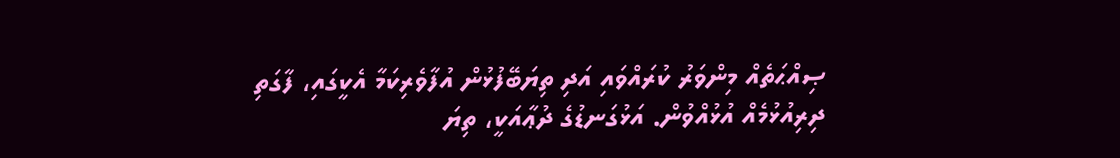ޞިއްޙަތެއް މިންވަރު ކުރައްވައި އަދި ތިޔަބޭފުޅުން އުފާވެރިކަމާ އެކީގައި، ފާގަތި ދިރިއުޅުމެއް އުޅުއްވުން. އަޅުގަނޑުގެ ދުޢާއަކީ، ތިޔަ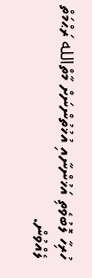ހުރިހާ ލޮބުވެތި އަޚުންނާއި އުޚުތުންނަށް މާތްالله ރަޙްމަތް ލެއްވުން.